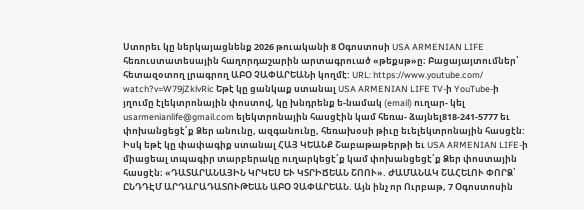Ստորեւ կը ներկայացնենք 2026 թուականի 8 Օգոստոսի USA ARMENIAN LIFE հեռուստատեսային հաղորդաշարին արտագրուած «թեքսթ»ը։ Բացայայտումներ՝ հետազօտող լրագրող ԱԲՕ ՉԱՓԱՐԵԱՆի կողմէ: URL: https://www.youtube.com/ watch?v=W79jZklvRic Եթէ կը ցանկաք ստանալ USA ARMENIAN LIFE TV-ի YouTube-ի յղումը էլեկտրոնային փոստով, կը խնդրենք ե-նամակ (email) ուղար- կել usarmenianlife@gmail.com ելեկտրոնային հասցէին կամ հեռա- ձայնել818-241-5777 եւ փոխանցեցէ՛ք Ձեր անունը, ազգանունը, հեռախօսի թիւը եւելեկտրոնային հասցէն: Իսկ եթէ կը փափագիք ստանալ ՀԱՅ ԿԵԱՆՔ Շաբաթաթերթի եւ USA ARMENIAN LIFE-ի միացեալ տպագիր տարբերակը ուղարկեցէ՛ք կամ փոխանցեցէ՛ք Ձեր փոստային հասցէն։ «ԴԱՏԱՐԱՆԱՅԻՆ ԿՐԿԵՍ ԵՒ ԿՏՐԻՃԵԱՆ ՇՈՈՒ». ԺԱՄԱՆԱԿ ՇԱՀԵԼՈՒ ՓՈՐՁ՝ ԸՆԴԴԷՄ ԱՐԴԱՐԱԴԱՏՈՒԹԵԱՆ ԱԲՕ ՉԱՓԱՐԵԱՆ. Այն ինչ որ Ուրբաթ, 7 Օգոստոսին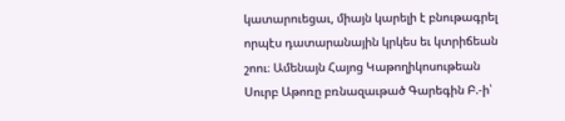կատարուեցաւ, միայն կարելի է բնութագրել որպէս դատարանային կրկես եւ կտրիճեան շոու։ Ամենայն Հայոց Կաթողիկոսութեան Սուրբ Աթոռը բռնազաւթած Գարեգին Բ.-ի՝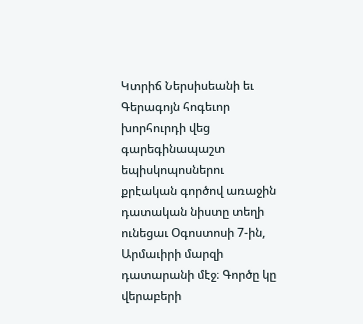Կտրիճ Ներսիսեանի եւ Գերագոյն հոգեւոր խորհուրդի վեց գարեգինապաշտ եպիսկոպոսներու քրէական գործով առաջին դատական նիստը տեղի ունեցաւ Օգոստոսի 7-ին, Արմաւիրի մարզի դատարանի մէջ։ Գործը կը վերաբերի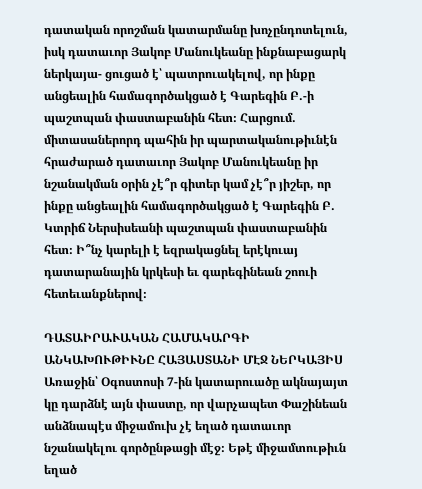դատական որոշման կատարմանը խոչընդոտելուն, իսկ դատաւոր Յակոբ Մանուկեանը ինքնաբացարկ ներկայա- ցուցած է՝ պատրուակելով, որ ինքը անցեալին համագործակցած է Գարեգին Բ.-ի պաշտպան փաստաբանին հետ։ Հարցում. միտասաներորդ պահին իր պարտականութիւնէն հրաժարած դատաւոր Յակոբ Մանուկեանը իր նշանակման օրին չէ՞ր գիտեր կամ չէ՞ր յիշեր, որ ինքը անցեալին համագործակցած է Գարեգին Բ. Կտրիճ Ներսիսեանի պաշտպան փաստաբանին հետ։ Ի՞նչ կարելի է եզրակացնել երէկուայ դատարանային կրկեսի եւ գարեգինեան շոուի հետեւանքներով։

ԴԱՏԱԻՐԱՒԱԿԱՆ ՀԱՄԱԿԱՐԳԻ ԱՆԿԱԽՈՒԹԻՒՆԸ ՀԱՅԱՍՏԱՆԻ ՄԷՋ ՆԵՐԿԱՅԻՍ Առաջին՝ Օգոստոսի 7-ին կատարուածը ակնայայտ կը դարձնէ այն փաստը, որ վարչապետ Փաշինեան անձնապէս միջամուխ չէ եղած դատաւոր նշանակելու գործընթացի մէջ։ Եթէ միջամտութիւն եղած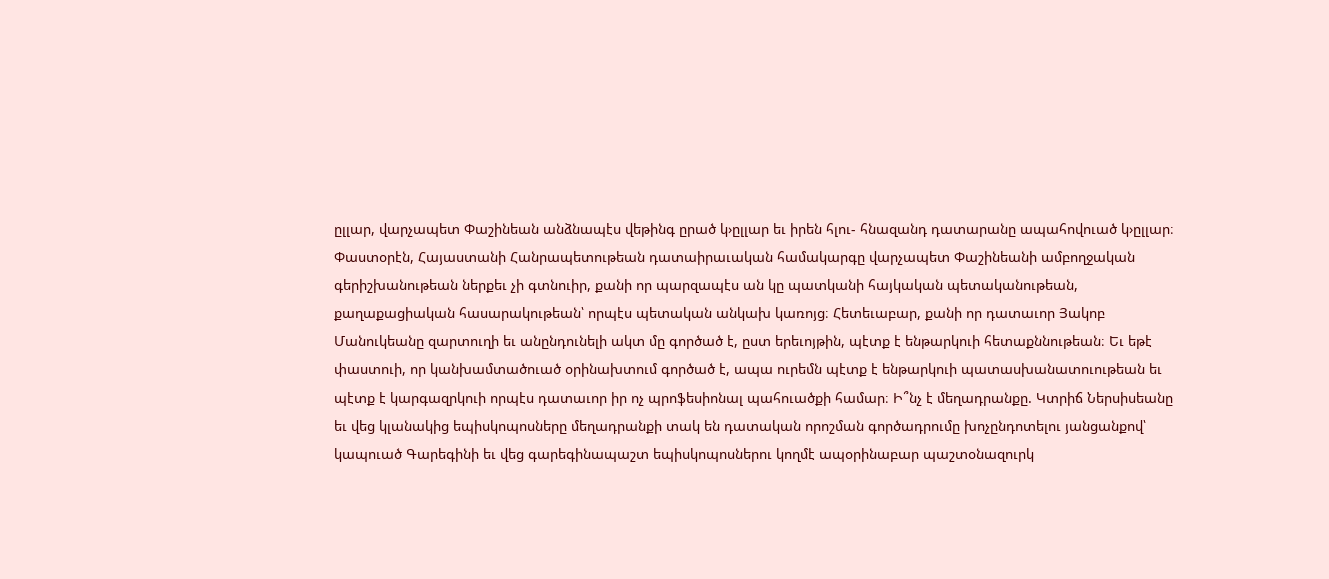ըլլար, վարչապետ Փաշինեան անձնապէս վեթինգ ըրած կ›ըլլար եւ իրեն հլու- հնազանդ դատարանը ապահովուած կ›ըլլար։ Փաստօրէն, Հայաստանի Հանրապետութեան դատաիրաւական համակարգը վարչապետ Փաշինեանի ամբողջական գերիշխանութեան ներքեւ չի գտնուիր, քանի որ պարզապէս ան կը պատկանի հայկական պետականութեան, քաղաքացիական հասարակութեան՝ որպէս պետական անկախ կառոյց։ Հետեւաբար, քանի որ դատաւոր Յակոբ Մանուկեանը զարտուղի եւ անընդունելի ակտ մը գործած է, ըստ երեւոյթին, պէտք է ենթարկուի հետաքննութեան։ Եւ եթէ փաստուի, որ կանխամտածուած օրինախտում գործած է, ապա ուրեմն պէտք է ենթարկուի պատասխանատուութեան եւ պէտք է կարգազրկուի որպէս դատաւոր իր ոչ պրոֆեսիոնալ պահուածքի համար։ Ի՞նչ է մեղադրանքը. Կտրիճ Ներսիսեանը եւ վեց կլանակից եպիսկոպոսները մեղադրանքի տակ են դատական որոշման գործադրումը խոչընդոտելու յանցանքով՝ կապուած Գարեգինի եւ վեց գարեգինապաշտ եպիսկոպոսներու կողմէ ապօրինաբար պաշտօնազուրկ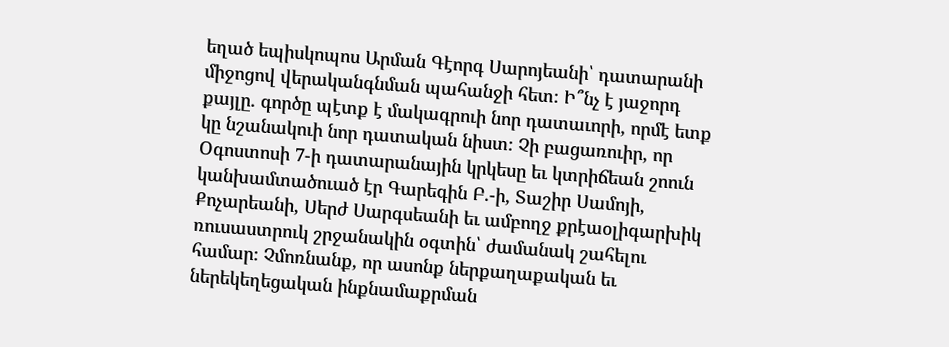եղած եպիսկոպոս Արման Գէորգ Սարոյեանի՝ դատարանի միջոցով վերականգնման պահանջի հետ։ Ի՞նչ է յաջորդ քայլը. գործը պէտք է մակագրուի նոր դատաւորի, որմէ ետք կը նշանակուի նոր դատական նիստ։ Չի բացառուիր, որ Օգոստոսի 7-ի դատարանային կրկեսը եւ կտրիճեան շոուն կանխամտածուած էր Գարեգին Բ.-ի, Տաշիր Սամոյի, Քոչարեանի, Սերժ Սարգսեանի եւ ամբողջ քրէաօլիգարխիկ ռուսաստրուկ շրջանակին օգտին՝ ժամանակ շահելու համար։ Չմոռնանք, որ ասոնք ներքաղաքական եւ ներեկեղեցական ինքնամաքրման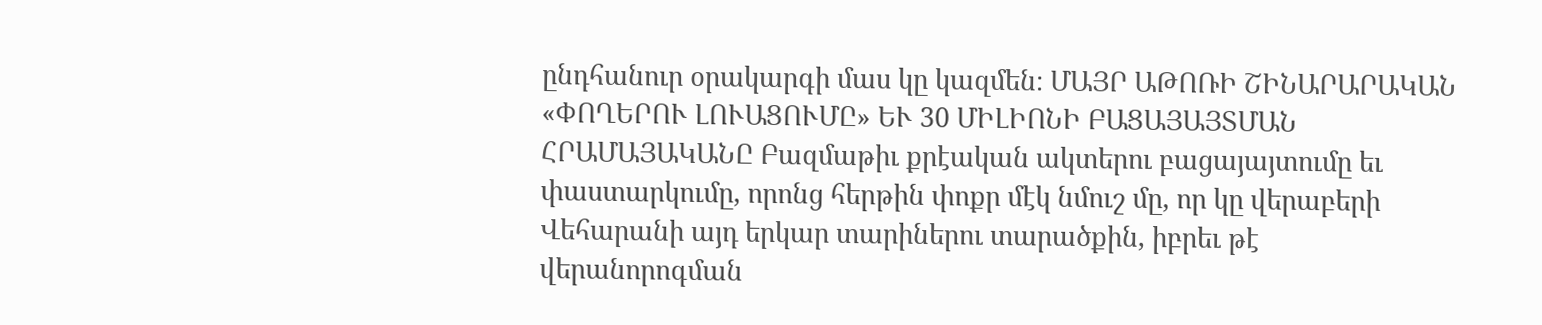ընդհանուր օրակարգի մաս կը կազմեն։ ՄԱՅՐ ԱԹՈՌԻ ՇԻՆԱՐԱՐԱԿԱՆ «ՓՈՂԵՐՈՒ ԼՈՒԱՑՈՒՄԸ» ԵՒ 30 ՄԻԼԻՈՆԻ ԲԱՑԱՅԱՅՏՄԱՆ ՀՐԱՄԱՅԱԿԱՆԸ Բազմաթիւ քրէական ակտերու բացայայտումը եւ փաստարկումը, որոնց հերթին փոքր մէկ նմուշ մը, որ կը վերաբերի Վեհարանի այդ երկար տարիներու տարածքին, իբրեւ թէ վերանորոգման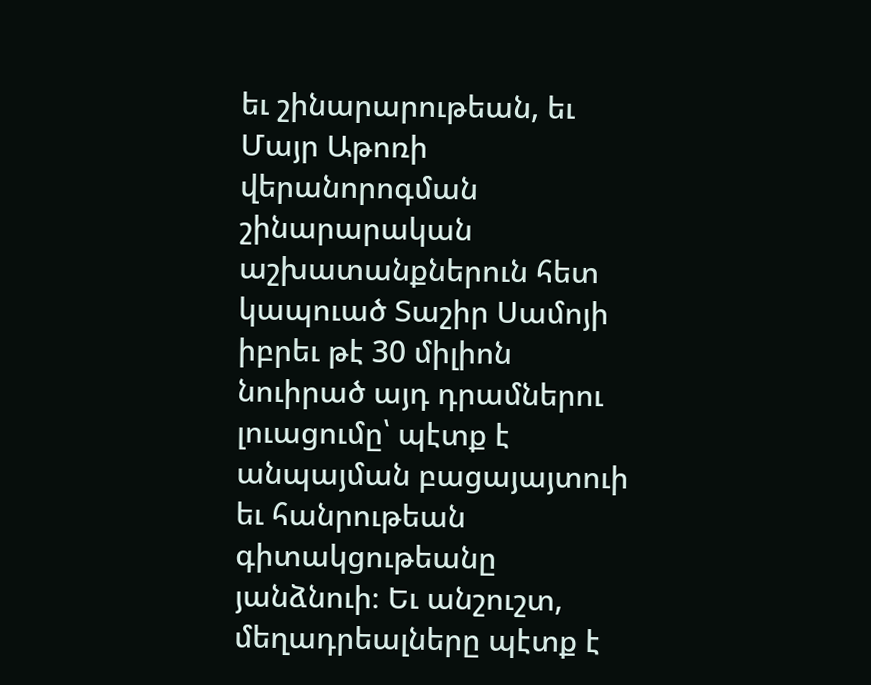եւ շինարարութեան, եւ Մայր Աթոռի վերանորոգման շինարարական աշխատանքներուն հետ կապուած Տաշիր Սամոյի իբրեւ թէ 30 միլիոն նուիրած այդ դրամներու լուացումը՝ պէտք է անպայման բացայայտուի եւ հանրութեան գիտակցութեանը յանձնուի։ Եւ անշուշտ, մեղադրեալները պէտք է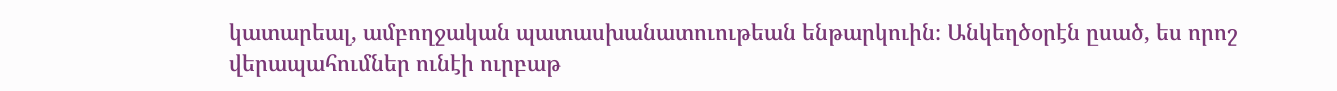կատարեալ, ամբողջական պատասխանատուութեան ենթարկուին։ Անկեղծօրէն ըսած, ես որոշ վերապահումներ ունէի ուրբաթ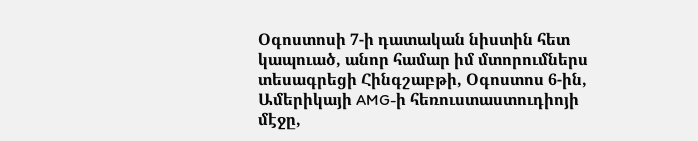Օգոստոսի 7-ի դատական նիստին հետ կապուած, անոր համար իմ մտորումներս տեսագրեցի Հինգշաբթի, Օգոստոս 6-ին, Ամերիկայի AMG-ի հեռուստաստուդիոյի մէջը,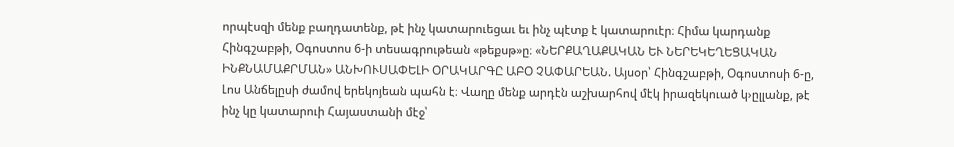որպէսզի մենք բաղդատենք, թէ ինչ կատարուեցաւ եւ ինչ պէտք է կատարուէր։ Հիմա կարդանք Հինգշաբթի, Օգոստոս 6-ի տեսագրութեան «թեքսթ»ը։ «ՆԵՐՔԱՂԱՔԱԿԱՆ ԵՒ ՆԵՐԵԿԵՂԵՑԱԿԱՆ ԻՆՔՆԱՄԱՔՐՄԱՆ» ԱՆԽՈՒՍԱՓԵԼԻ ՕՐԱԿԱՐԳԸ ԱԲՕ ՉԱՓԱՐԵԱՆ. Այսօր՝ Հինգշաբթի, Օգոստոսի 6-ը, Լոս Անճելըսի ժամով երեկոյեան պահն է։ Վաղը մենք արդէն աշխարհով մէկ իրազեկուած կ›ըլլանք, թէ ինչ կը կատարուի Հայաստանի մէջ՝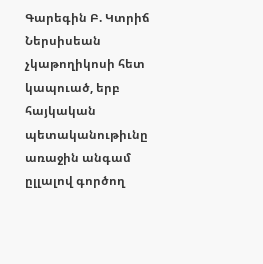Գարեգին Բ. Կտրիճ Ներսիսեան չկաթողիկոսի հետ կապուած, երբ հայկական պետականութիւնը առաջին անգամ ըլլալով գործող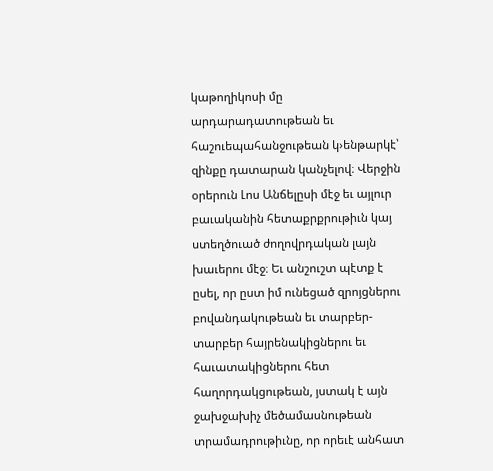կաթողիկոսի մը արդարադատութեան եւ հաշուեպահանջութեան կ›ենթարկէ՝ զինքը դատարան կանչելով։ Վերջին օրերուն Լոս Անճելըսի մէջ եւ այլուր բաւականին հետաքրքրութիւն կայ ստեղծուած ժողովրդական լայն խաւերու մէջ։ Եւ անշուշտ պէտք է ըսել, որ ըստ իմ ունեցած զրոյցներու բովանդակութեան եւ տարբեր-տարբեր հայրենակիցներու եւ հաւատակիցներու հետ հաղորդակցութեան, յստակ է այն ջախջախիչ մեծամասնութեան տրամադրութիւնը, որ որեւէ անհատ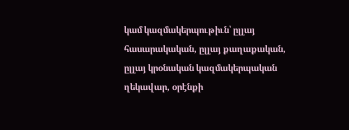կամ կազմակերպութիւն՝ ըլլայ հասարակական, ըլլայ քաղաքական, ըլլայ կրօնական կազմակերպական ղեկավար, օրէնքի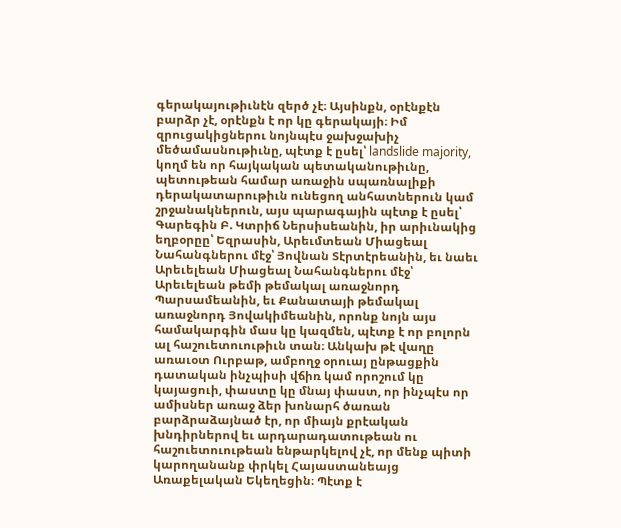գերակայութիւնէն զերծ չէ։ Այսինքն, օրէնքէն բարձր չէ, օրէնքն է որ կը գերակայի։ Իմ զրուցակիցներու նոյնպէս ջախջախիչ մեծամասնութիւնը, պէտք է ըսել՝ landslide majority, կողմ են որ հայկական պետականութիւնը, պետութեան համար առաջին սպառնալիքի դերակատարութիւն ունեցող անհատներուն կամ շրջանակներուն, այս պարագային պէտք է ըսել՝ Գարեգին Բ. Կտրիճ Ներսիսեանին, իր արիւնակից եղբօրըը՝ Եզրասին, Արեւմտեան Միացեալ Նահանգներու մէջ՝ Յովնան Տէրտէրեանին, եւ նաեւ Արեւելեան Միացեալ Նահանգներու մէջ՝ Արեւելեան թեմի թեմակալ առաջնորդ Պարսամեանին, եւ Քանատայի թեմակալ առաջնորդ Յովակիմեանին, որոնք նոյն այս համակարգին մաս կը կազմեն, պէտք է որ բոլորն ալ հաշուետուութիւն տան։ Անկախ թէ վաղը առաւօտ Ուրբաթ, ամբողջ օրուայ ընթացքին դատական ինչպիսի վճիռ կամ որոշում կը կայացուի, փաստը կը մնայ փաստ, որ ինչպէս որ ամիսներ առաջ ձեր խոնարհ ծառան բարձրաձայնած էր, որ միայն քրէական խնդիրներով եւ արդարադատութեան ու հաշուետուութեան ենթարկելով չէ, որ մենք պիտի կարողանանք փրկել Հայաստանեայց Առաքելական Եկեղեցին։ Պէտք է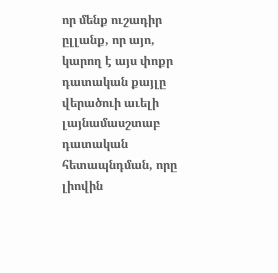որ մենք ուշադիր ըլլանք, որ այո, կարող է այս փոքր դատական քայլը վերածուի աւելի լայնամասշտաբ դատական հետապնդման, որը լիովին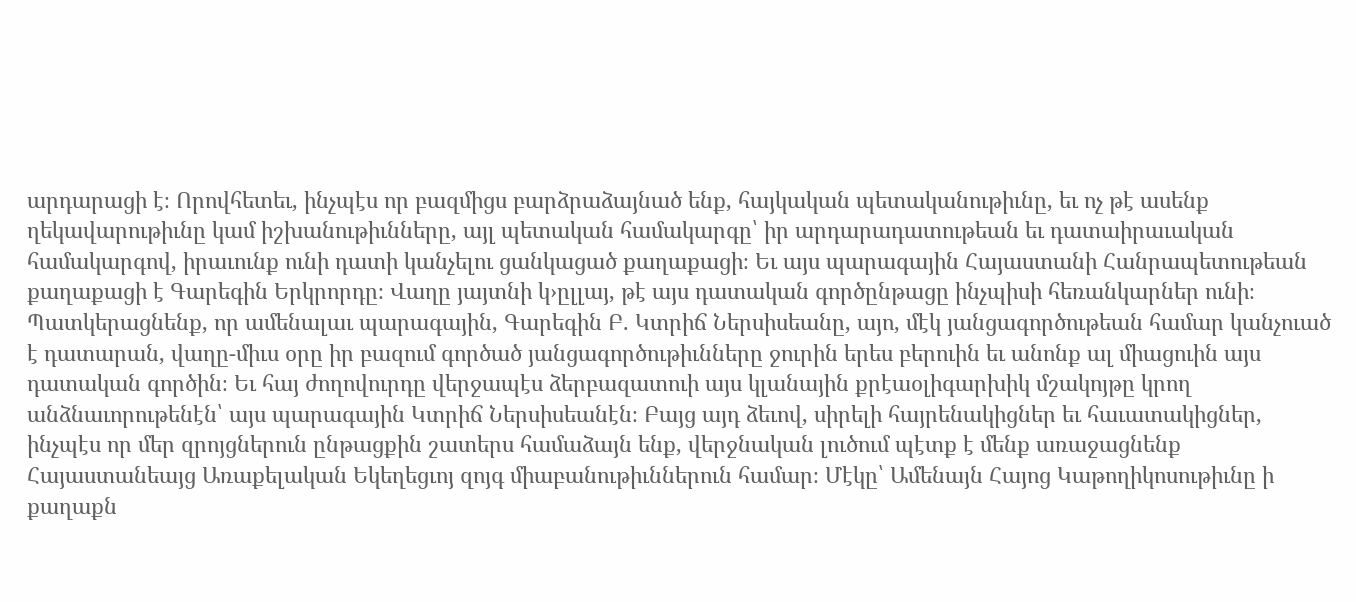արդարացի է։ Որովհետեւ, ինչպէս որ բազմիցս բարձրաձայնած ենք, հայկական պետականութիւնը, եւ ոչ թէ ասենք ղեկավարութիւնը կամ իշխանութիւնները, այլ պետական համակարգը՝ իր արդարադատութեան եւ դատաիրաւական համակարգով, իրաւունք ունի դատի կանչելու ցանկացած քաղաքացի։ Եւ այս պարագային Հայաստանի Հանրապետութեան քաղաքացի է Գարեգին Երկրորդը։ Վաղը յայտնի կ›ըլլայ, թէ այս դատական գործընթացը ինչպիսի հեռանկարներ ունի։ Պատկերացնենք, որ ամենալաւ պարագային, Գարեգին Բ. Կտրիճ Ներսիսեանը, այո, մէկ յանցագործութեան համար կանչուած է դատարան, վաղը-միւս օրը իր բազում գործած յանցագործութիւնները ջուրին երես բերուին եւ անոնք ալ միացուին այս դատական գործին։ Եւ հայ ժողովուրդը վերջապէս ձերբազատուի այս կլանային քրէաօլիգարխիկ մշակոյթը կրող անձնաւորութենէն՝ այս պարագային Կտրիճ Ներսիսեանէն։ Բայց այդ ձեւով, սիրելի հայրենակիցներ եւ հաւատակիցներ, ինչպէս որ մեր զրոյցներուն ընթացքին շատերս համաձայն ենք, վերջնական լուծում պէտք է մենք առաջացնենք Հայաստանեայց Առաքելական Եկեղեցւոյ զոյգ միաբանութիւններուն համար։ Մէկը՝ Ամենայն Հայոց Կաթողիկոսութիւնը ի քաղաքն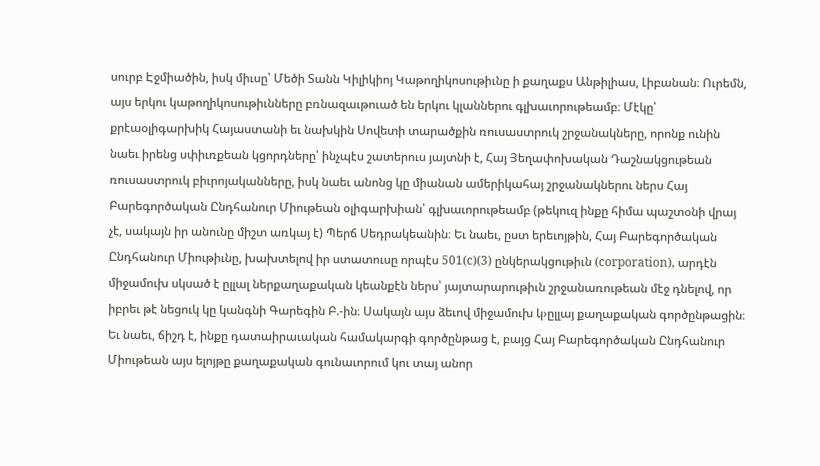սուրբ Էջմիածին, իսկ միւսը՝ Մեծի Տանն Կիլիկիոյ Կաթողիկոսութիւնը ի քաղաքս Անթիլիաս, Լիբանան։ Ուրեմն, այս երկու կաթողիկոսութիւնները բռնազաւթուած են երկու կլաններու գլխաւորութեամբ։ Մէկը՝ քրէաօլիգարխիկ Հայաստանի եւ նախկին Սովետի տարածքին ռուսաստրուկ շրջանակները, որոնք ունին նաեւ իրենց սփիւռքեան կցորդները՝ ինչպէս շատերուս յայտնի է, Հայ Յեղափոխական Դաշնակցութեան ռուսաստրուկ բիւրոյականները, իսկ նաեւ անոնց կը միանան ամերիկահայ շրջանակներու ներս Հայ Բարեգործական Ընդհանուր Միութեան օլիգարխիան՝ գլխաւորութեամբ (թեկուզ ինքը հիմա պաշտօնի վրայ չէ, սակայն իր անունը միշտ առկայ է) Պերճ Սեդրակեանին։ Եւ նաեւ, ըստ երեւոյթին, Հայ Բարեգործական Ընդհանուր Միութիւնը, խախտելով իր ստատուսը որպէս 501(c)(3) ընկերակցութիւն (corporation), արդէն միջամուխ սկսած է ըլլալ ներքաղաքական կեանքէն ներս՝ յայտարարութիւն շրջանառութեան մէջ դնելով, որ իբրեւ թէ նեցուկ կը կանգնի Գարեգին Բ.-ին։ Սակայն այս ձեւով միջամուխ կ›ըլլայ քաղաքական գործընթացին։ Եւ նաեւ, ճիշդ է, ինքը դատաիրաւական համակարգի գործընթաց է, բայց Հայ Բարեգործական Ընդհանուր Միութեան այս ելոյթը քաղաքական գունաւորում կու տայ անոր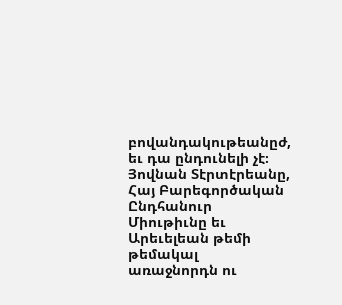բովանդակութեանըժ, եւ դա ընդունելի չէ։ Յովնան Տէրտէրեանը, Հայ Բարեգործական Ընդհանուր Միութիւնը եւ Արեւելեան թեմի թեմակալ առաջնորդն ու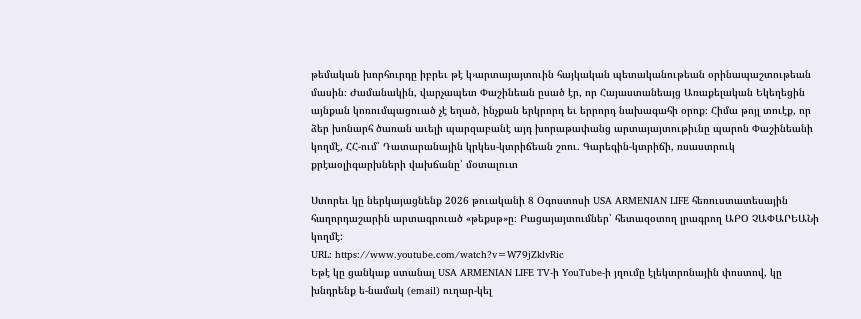թեմական խորհուրդը իբրեւ թէ կ›արտայայտուին հայկական պետականութեան օրինապաշտութեան մասին։ Ժամանակին, վարչապետ Փաշինեան ըսած էր, որ Հայաստանեայց Առաքելական Եկեղեցին այնքան կոռումպացուած չէ եղած, ինչքան երկրորդ եւ երրորդ նախագահի օրոք։ Հիմա թոյլ տուէք, որ ձեր խոնարհ ծառան աւելի պարզաբանէ այդ խորաթափանց արտայայտութիւնը պարոն Փաշինեանի կողմէ, ՀՀ-ում՝ Դատարանային կրկես-կտրիճեան շոու. Գարեգին-կտրիճի, ռսաստրուկ քրէաօլիգարխների վախճանը՝ մօտալուտ

Ստորեւ կը ներկայացնենք 2026 թուականի 8 Օգոստոսի USA ARMENIAN LIFE հեռուստատեսային հաղորդաշարին արտագրուած «թեքսթ»ը։ Բացայայտումներ՝ հետազօտող լրագրող ԱԲՕ ՉԱՓԱՐԵԱՆի կողմէ:
URL: https://www.youtube.com/watch?v=W79jZklvRic
Եթէ կը ցանկաք ստանալ USA ARMENIAN LIFE TV-ի YouTube-ի յղումը էլեկտրոնային փոստով, կը խնդրենք ե-նամակ (email) ուղար-կել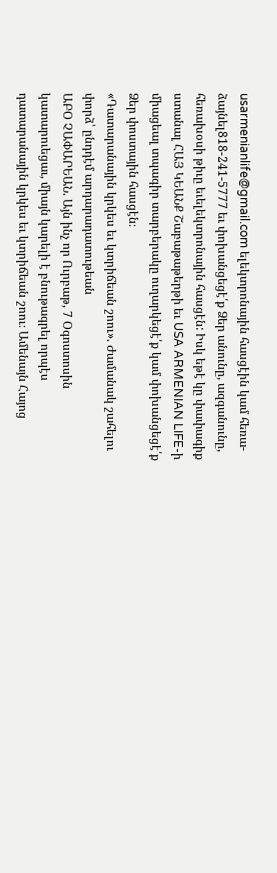usarmenianlife@gmail.com ելեկտրոնային հասցէին կամ հեռա-ձայնել818-241-5777 եւ փոխանցեցէ՛ք Ձեր անունը, ազգանունը, հեռախօսի թիւը եւելեկտրոնային հասցէն: Իսկ եթէ կը փափագիք ստանալ ՀԱՅ ԿԵԱՆՔ Շաբաթաթերթի եւ USA ARMENIAN LIFE-ի միացեալ տպագիր տարբերակը ուղարկեցէ՛ք կամ փոխանցեցէ՛ք Ձեր փոստային հասցէն։
«Դատարանային կրկես եւ կտրիճեան շոու». Ժամանակ շահելու փորձ՝ ընդդէմ արդարադատութեան
ԱԲՕ ՉԱՓԱՐԵԱՆ. Այն ինչ որ Ուրբաթ, 7 Օգոստոսին կատարուեցաւ, միայն կարելի է բնութագրել որպէս դատարանային կրկես եւ կտրիճեան շոու։ Ամենայն Հայոց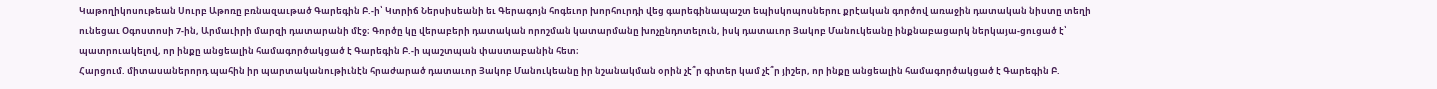Կաթողիկոսութեան Սուրբ Աթոռը բռնազաւթած Գարեգին Բ.-ի՝ Կտրիճ Ներսիսեանի եւ Գերագոյն հոգեւոր խորհուրդի վեց գարեգինապաշտ եպիսկոպոսներու քրէական գործով առաջին դատական նիստը տեղի ունեցաւ Օգոստոսի 7-ին, Արմաւիրի մարզի դատարանի մէջ։ Գործը կը վերաբերի դատական որոշման կատարմանը խոչընդոտելուն, իսկ դատաւոր Յակոբ Մանուկեանը ինքնաբացարկ ներկայա-ցուցած է՝ պատրուակելով, որ ինքը անցեալին համագործակցած է Գարեգին Բ.-ի պաշտպան փաստաբանին հետ։
Հարցում. միտասաներորդ պահին իր պարտականութիւնէն հրաժարած դատաւոր Յակոբ Մանուկեանը իր նշանակման օրին չէ՞ր գիտեր կամ չէ՞ր յիշեր, որ ինքը անցեալին համագործակցած է Գարեգին Բ.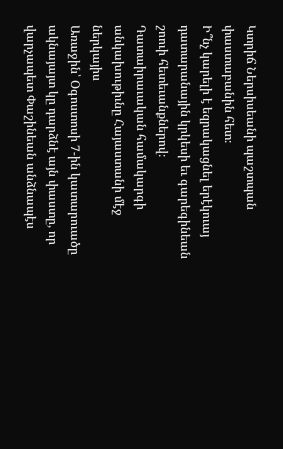Կտրիճ Ներսիսեանի պաշտպան փաստաբանին հետ։
Ի՞նչ կարելի է եզրակացնել երէկուայ դատարանային կրկեսի եւ գարեգինեան շոուի հետեւանքներով։
Դատաիրաւական համակարգի անկախութիւնը Հայաստանի մէջ ներկայիս
Առաջին՝ Օգոստոսի 7-ին կատարուածը ակնայայտ կը դարձնէ այն փաստը, որ վարչապետ Փաշինեան անձնապէս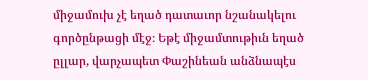միջամուխ չէ եղած դատաւոր նշանակելու գործընթացի մէջ։ Եթէ միջամտութիւն եղած ըլլար, վարչապետ Փաշինեան անձնապէս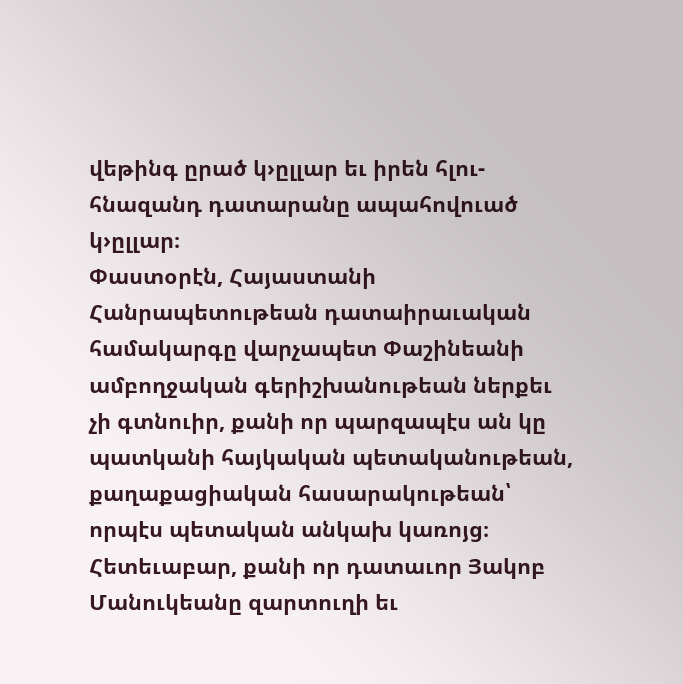վեթինգ ըրած կ›ըլլար եւ իրեն հլու-հնազանդ դատարանը ապահովուած կ›ըլլար։
Փաստօրէն, Հայաստանի Հանրապետութեան դատաիրաւական համակարգը վարչապետ Փաշինեանի ամբողջական գերիշխանութեան ներքեւ չի գտնուիր, քանի որ պարզապէս ան կը պատկանի հայկական պետականութեան, քաղաքացիական հասարակութեան՝ որպէս պետական անկախ կառոյց։ Հետեւաբար, քանի որ դատաւոր Յակոբ Մանուկեանը զարտուղի եւ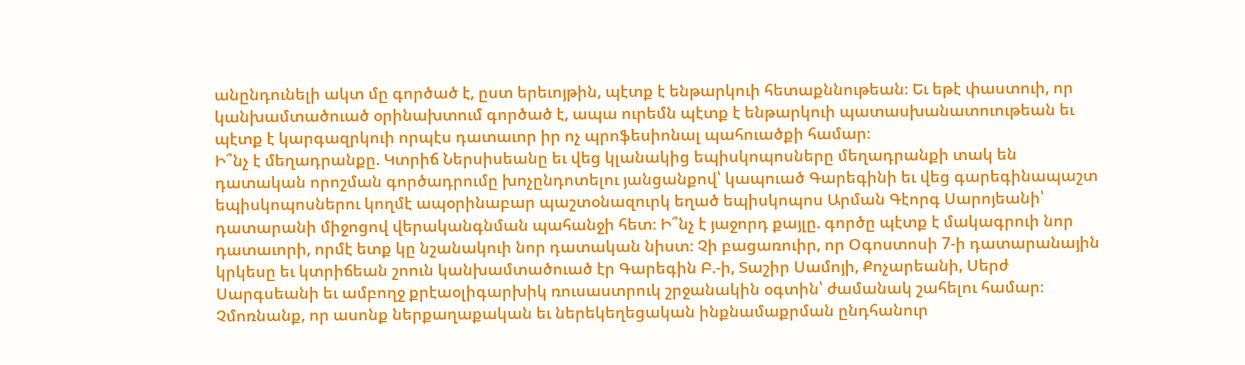անընդունելի ակտ մը գործած է, ըստ երեւոյթին, պէտք է ենթարկուի հետաքննութեան։ Եւ եթէ փաստուի, որ կանխամտածուած օրինախտում գործած է, ապա ուրեմն պէտք է ենթարկուի պատասխանատուութեան եւ պէտք է կարգազրկուի որպէս դատաւոր իր ոչ պրոֆեսիոնալ պահուածքի համար։
Ի՞նչ է մեղադրանքը. Կտրիճ Ներսիսեանը եւ վեց կլանակից եպիսկոպոսները մեղադրանքի տակ են դատական որոշման գործադրումը խոչընդոտելու յանցանքով՝ կապուած Գարեգինի եւ վեց գարեգինապաշտ եպիսկոպոսներու կողմէ ապօրինաբար պաշտօնազուրկ եղած եպիսկոպոս Արման Գէորգ Սարոյեանի՝ դատարանի միջոցով վերականգնման պահանջի հետ։ Ի՞նչ է յաջորդ քայլը. գործը պէտք է մակագրուի նոր դատաւորի, որմէ ետք կը նշանակուի նոր դատական նիստ։ Չի բացառուիր, որ Օգոստոսի 7-ի դատարանային կրկեսը եւ կտրիճեան շոուն կանխամտածուած էր Գարեգին Բ.-ի, Տաշիր Սամոյի, Քոչարեանի, Սերժ Սարգսեանի եւ ամբողջ քրէաօլիգարխիկ ռուսաստրուկ շրջանակին օգտին՝ ժամանակ շահելու համար։ Չմոռնանք, որ ասոնք ներքաղաքական եւ ներեկեղեցական ինքնամաքրման ընդհանուր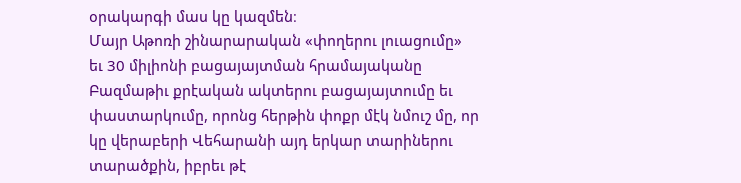օրակարգի մաս կը կազմեն։
Մայր Աթոռի շինարարական «փողերու լուացումը»
եւ 30 միլիոնի բացայայտման հրամայականը
Բազմաթիւ քրէական ակտերու բացայայտումը եւ փաստարկումը, որոնց հերթին փոքր մէկ նմուշ մը, որ կը վերաբերի Վեհարանի այդ երկար տարիներու տարածքին, իբրեւ թէ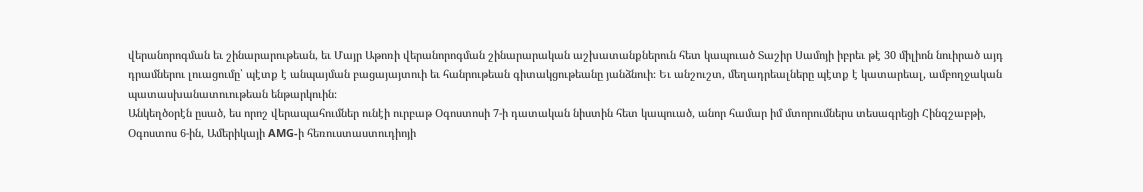վերանորոգման եւ շինարարութեան, եւ Մայր Աթոռի վերանորոգման շինարարական աշխատանքներուն հետ կապուած Տաշիր Սամոյի իբրեւ թէ 30 միլիոն նուիրած այդ դրամներու լուացումը՝ պէտք է անպայման բացայայտուի եւ հանրութեան գիտակցութեանը յանձնուի։ Եւ անշուշտ, մեղադրեալները պէտք է կատարեալ, ամբողջական պատասխանատուութեան ենթարկուին։
Անկեղծօրէն ըսած, ես որոշ վերապահումներ ունէի ուրբաթ Օգոստոսի 7-ի դատական նիստին հետ կապուած, անոր համար իմ մտորումներս տեսագրեցի Հինգշաբթի, Օգոստոս 6-ին, Ամերիկայի AMG-ի հեռուստաստուդիոյի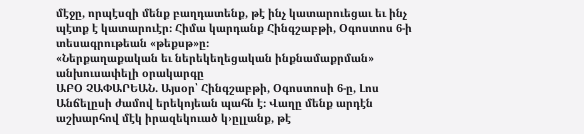մէջը, որպէսզի մենք բաղդատենք, թէ ինչ կատարուեցաւ եւ ինչ պէտք է կատարուէր։ Հիմա կարդանք Հինգշաբթի, Օգոստոս 6-ի տեսագրութեան «թեքսթ»ը։
«Ներքաղաքական եւ ներեկեղեցական ինքնամաքրման» անխուսափելի օրակարգը
ԱԲՕ ՉԱՓԱՐԵԱՆ. Այսօր՝ Հինգշաբթի, Օգոստոսի 6-ը, Լոս Անճելըսի ժամով երեկոյեան պահն է։ Վաղը մենք արդէն աշխարհով մէկ իրազեկուած կ›ըլլանք, թէ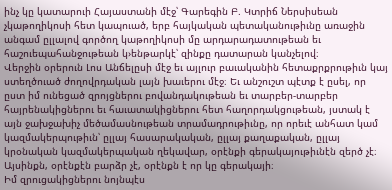ինչ կը կատարուի Հայաստանի մէջ՝ Գարեգին Բ. Կտրիճ Ներսիսեան չկաթողիկոսի հետ կապուած, երբ հայկական պետականութիւնը առաջին անգամ ըլլալով գործող կաթողիկոսի մը արդարադատութեան եւ հաշուեպահանջութեան կ›ենթարկէ՝ զինքը դատարան կանչելով։
Վերջին օրերուն Լոս Անճելըսի մէջ եւ այլուր բաւականին հետաքրքրութիւն կայ ստեղծուած ժողովրդական լայն խաւերու մէջ։ Եւ անշուշտ պէտք է ըսել, որ ըստ իմ ունեցած զրոյցներու բովանդակութեան եւ տարբեր-տարբեր հայրենակիցներու եւ հաւատակիցներու հետ հաղորդակցութեան, յստակ է այն ջախջախիչ մեծամասնութեան տրամադրութիւնը, որ որեւէ անհատ կամ կազմակերպութիւն՝ ըլլայ հասարակական, ըլլայ քաղաքական, ըլլայ կրօնական կազմակերպական ղեկավար, օրէնքի գերակայութիւնէն զերծ չէ։ Այսինքն, օրէնքէն բարձր չէ, օրէնքն է որ կը գերակայի։
Իմ զրուցակիցներու նոյնպէս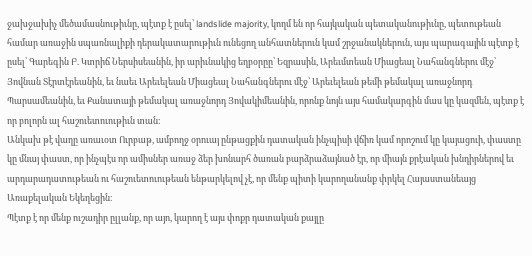ջախջախիչ մեծամասնութիւնը, պէտք է ըսել՝ landslide majority, կողմ են որ հայկական պետականութիւնը, պետութեան համար առաջին սպառնալիքի դերակատարութիւն ունեցող անհատներուն կամ շրջանակներուն, այս պարագային պէտք է ըսել՝ Գարեգին Բ. Կտրիճ Ներսիսեանին, իր արիւնակից եղբօրըը՝ Եզրասին, Արեւմտեան Միացեալ Նահանգներու մէջ՝ Յովնան Տէրտէրեանին, եւ նաեւ Արեւելեան Միացեալ Նահանգներու մէջ՝ Արեւելեան թեմի թեմակալ առաջնորդ Պարսամեանին, եւ Քանատայի թեմակալ առաջնորդ Յովակիմեանին, որոնք նոյն այս համակարգին մաս կը կազմեն, պէտք է որ բոլորն ալ հաշուետուութիւն տան։
Անկախ թէ վաղը առաւօտ Ուրբաթ, ամբողջ օրուայ ընթացքին դատական ինչպիսի վճիռ կամ որոշում կը կայացուի, փաստը կը մնայ փաստ, որ ինչպէս որ ամիսներ առաջ ձեր խոնարհ ծառան բարձրաձայնած էր, որ միայն քրէական խնդիրներով եւ արդարադատութեան ու հաշուետուութեան ենթարկելով չէ, որ մենք պիտի կարողանանք փրկել Հայաստանեայց Առաքելական Եկեղեցին։
Պէտք է որ մենք ուշադիր ըլլանք, որ այո, կարող է այս փոքր դատական քայլը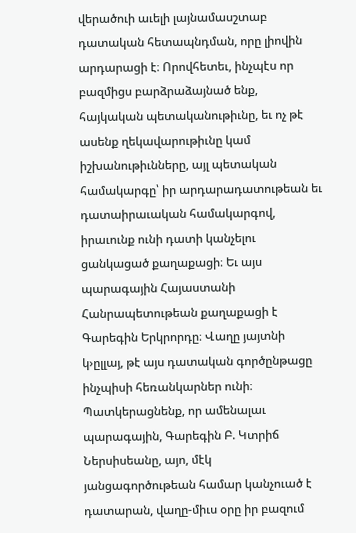վերածուի աւելի լայնամասշտաբ դատական հետապնդման, որը լիովին արդարացի է։ Որովհետեւ, ինչպէս որ բազմիցս բարձրաձայնած ենք, հայկական պետականութիւնը, եւ ոչ թէ ասենք ղեկավարութիւնը կամ իշխանութիւնները, այլ պետական համակարգը՝ իր արդարադատութեան եւ դատաիրաւական համակարգով, իրաւունք ունի դատի կանչելու ցանկացած քաղաքացի։ Եւ այս պարագային Հայաստանի Հանրապետութեան քաղաքացի է Գարեգին Երկրորդը։ Վաղը յայտնի կ›ըլլայ, թէ այս դատական գործընթացը ինչպիսի հեռանկարներ ունի։
Պատկերացնենք, որ ամենալաւ պարագային, Գարեգին Բ. Կտրիճ Ներսիսեանը, այո, մէկ յանցագործութեան համար կանչուած է դատարան, վաղը-միւս օրը իր բազում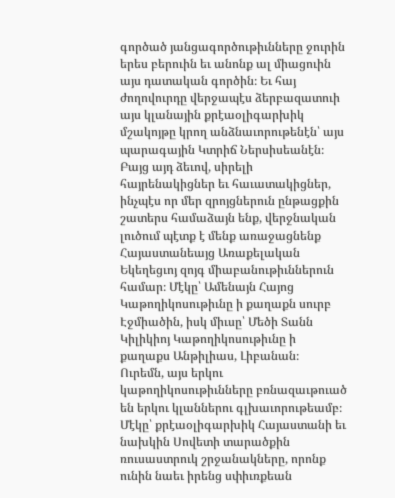գործած յանցագործութիւնները ջուրին երես բերուին եւ անոնք ալ միացուին այս դատական գործին։ Եւ հայ ժողովուրդը վերջապէս ձերբազատուի այս կլանային քրէաօլիգարխիկ մշակոյթը կրող անձնաւորութենէն՝ այս պարագային Կտրիճ Ներսիսեանէն։ Բայց այդ ձեւով, սիրելի հայրենակիցներ եւ հաւատակիցներ, ինչպէս որ մեր զրոյցներուն ընթացքին շատերս համաձայն ենք, վերջնական լուծում պէտք է մենք առաջացնենք Հայաստանեայց Առաքելական Եկեղեցւոյ զոյգ միաբանութիւններուն համար։ Մէկը՝ Ամենայն Հայոց Կաթողիկոսութիւնը ի քաղաքն սուրբ Էջմիածին, իսկ միւսը՝ Մեծի Տանն Կիլիկիոյ Կաթողիկոսութիւնը ի քաղաքս Անթիլիաս, Լիբանան։
Ուրեմն, այս երկու կաթողիկոսութիւնները բռնազաւթուած են երկու կլաններու գլխաւորութեամբ։ Մէկը՝ քրէաօլիգարխիկ Հայաստանի եւ նախկին Սովետի տարածքին ռուսաստրուկ շրջանակները, որոնք ունին նաեւ իրենց սփիւռքեան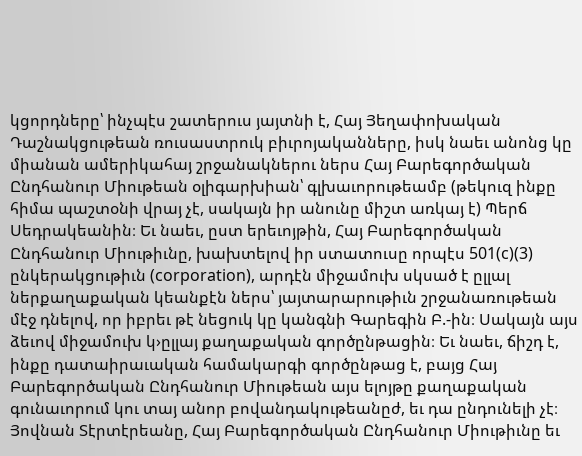կցորդները՝ ինչպէս շատերուս յայտնի է, Հայ Յեղափոխական Դաշնակցութեան ռուսաստրուկ բիւրոյականները, իսկ նաեւ անոնց կը միանան ամերիկահայ շրջանակներու ներս Հայ Բարեգործական Ընդհանուր Միութեան օլիգարխիան՝ գլխաւորութեամբ (թեկուզ ինքը հիմա պաշտօնի վրայ չէ, սակայն իր անունը միշտ առկայ է) Պերճ Սեդրակեանին։ Եւ նաեւ, ըստ երեւոյթին, Հայ Բարեգործական Ընդհանուր Միութիւնը, խախտելով իր ստատուսը որպէս 501(c)(3) ընկերակցութիւն (corporation), արդէն միջամուխ սկսած է ըլլալ ներքաղաքական կեանքէն ներս՝ յայտարարութիւն շրջանառութեան մէջ դնելով, որ իբրեւ թէ նեցուկ կը կանգնի Գարեգին Բ.-ին։ Սակայն այս ձեւով միջամուխ կ›ըլլայ քաղաքական գործընթացին։ Եւ նաեւ, ճիշդ է, ինքը դատաիրաւական համակարգի գործընթաց է, բայց Հայ Բարեգործական Ընդհանուր Միութեան այս ելոյթը քաղաքական գունաւորում կու տայ անոր բովանդակութեանըժ, եւ դա ընդունելի չէ։ Յովնան Տէրտէրեանը, Հայ Բարեգործական Ընդհանուր Միութիւնը եւ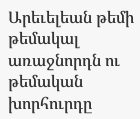Արեւելեան թեմի թեմակալ առաջնորդն ու թեմական խորհուրդը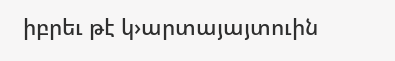իբրեւ թէ կ›արտայայտուին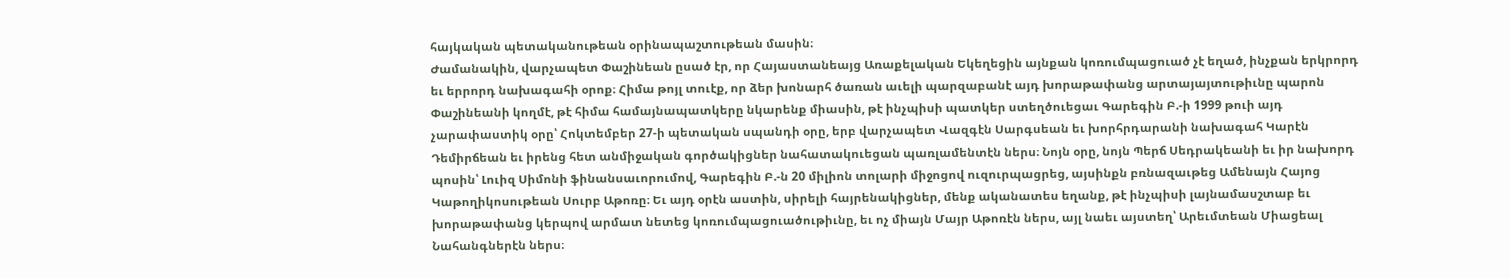հայկական պետականութեան օրինապաշտութեան մասին։
Ժամանակին, վարչապետ Փաշինեան ըսած էր, որ Հայաստանեայց Առաքելական Եկեղեցին այնքան կոռումպացուած չէ եղած, ինչքան երկրորդ եւ երրորդ նախագահի օրոք։ Հիմա թոյլ տուէք, որ ձեր խոնարհ ծառան աւելի պարզաբանէ այդ խորաթափանց արտայայտութիւնը պարոն Փաշինեանի կողմէ, թէ հիմա համայնապատկերը նկարենք միասին, թէ ինչպիսի պատկեր ստեղծուեցաւ Գարեգին Բ.-ի 1999 թուի այդ չարափաստիկ օրը՝ Հոկտեմբեր 27-ի պետական սպանդի օրը, երբ վարչապետ Վազգէն Սարգսեան եւ խորհրդարանի նախագահ Կարէն Դեմիրճեան եւ իրենց հետ անմիջական գործակիցներ նահատակուեցան պառլամենտէն ներս։ Նոյն օրը, նոյն Պերճ Սեդրակեանի եւ իր նախորդ պոսին՝ Լուիզ Սիմոնի ֆինանսաւորումով, Գարեգին Բ.-ն 20 միլիոն տոլարի միջոցով ուզուրպացրեց, այսինքն բռնազաւթեց Ամենայն Հայոց Կաթողիկոսութեան Սուրբ Աթոռը։ Եւ այդ օրէն աստին, սիրելի հայրենակիցներ, մենք ականատես եղանք, թէ ինչպիսի լայնամասշտաբ եւ խորաթափանց կերպով արմատ նետեց կոռումպացուածութիւնը, եւ ոչ միայն Մայր Աթոռէն ներս, այլ նաեւ այստեղ՝ Արեւմտեան Միացեալ Նահանգներէն ներս։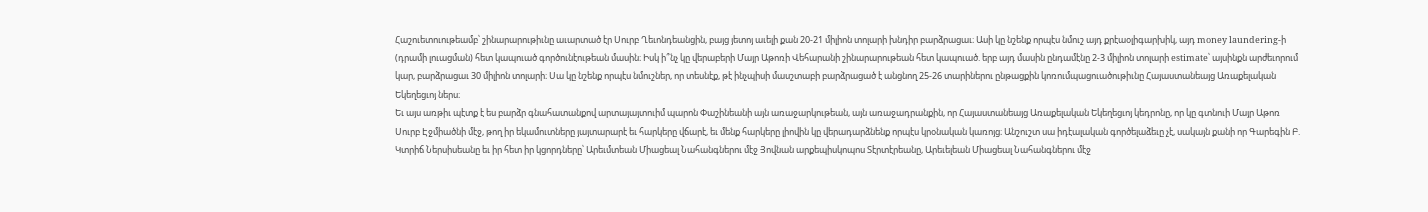Հաշուետուութեամբ՝ շինարարութիւնը աւարտած էր Սուրբ Ղեւոնդեանցին, բայց յետոյ աւելի քան 20-21 միլիոն տոլարի խնդիր բարձրացաւ։ Ասի կը նշենք որպէս նմուշ այդ քրէաօլիգարխիկ, այդ money laundering-ի (դրամի լուացման) հետ կապուած գործունէութեան մասին։ Իսկ ի՞նչ կը վերաբերի Մայր Աթոռի Վեհարանի շինարարութեան հետ կապուած. երբ այդ մասին ընդամէնը 2-3 միլիոն տոլարի estimate՝ այսինքն արժեւորում կար, բարձրացաւ 30 միլիոն տոլարի։ Սա կը նշենք որպէս նմուշներ, որ տեսնէք, թէ ինչպիսի մասշտաբի բարձրացած է անցնող 25-26 տարիներու ընթացքին կոռումպացուածութիւնը Հայաստանեայց Առաքելական Եկեղեցւոյ ներս։
Եւ այս առթիւ պէտք է ես բարձր գնահատանքով արտայայտուիմ պարոն Փաշինեանի այն առաջարկութեան, այն առաջադրանքին, որ Հայաստանեայց Առաքելական Եկեղեցւոյ կեդրոնը, որ կը գտնուի Մայր Աթոռ Սուրբ Էջմիածնի մէջ, թող իր եկամուտները յայտարարէ եւ հարկերը վճարէ, եւ մենք հարկերը լիովին կը վերադարձնենք որպէս կրօնական կառոյց։ Անշուշտ սա իդէալական գործելաձեւը չէ, սակայն քանի որ Գարեգին Բ. Կտրիճ Ներսիսեանը եւ իր հետ իր կցորդները՝ Արեւմտեան Միացեալ Նահանգներու մէջ Յովնան արքեպիսկոպոս Տէրտէրեանը, Արեւելեան Միացեալ Նահանգներու մէջ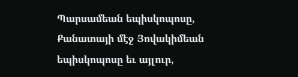Պարսամեան եպիսկոպոսը, Քանատայի մէջ Յովակիմեան եպիսկոպոսը եւ այլուր,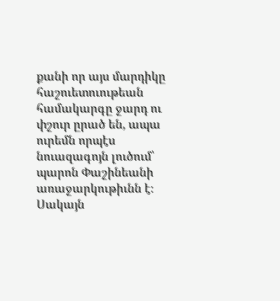քանի որ այս մարդիկը հաշուետուութեան համակարգը ջարդ ու փշուր ըրած են, ապա ուրեմն որպէս նուազագոյն լուծում՝ պարոն Փաշինեանի առաջարկութիւնն է։
Սակայն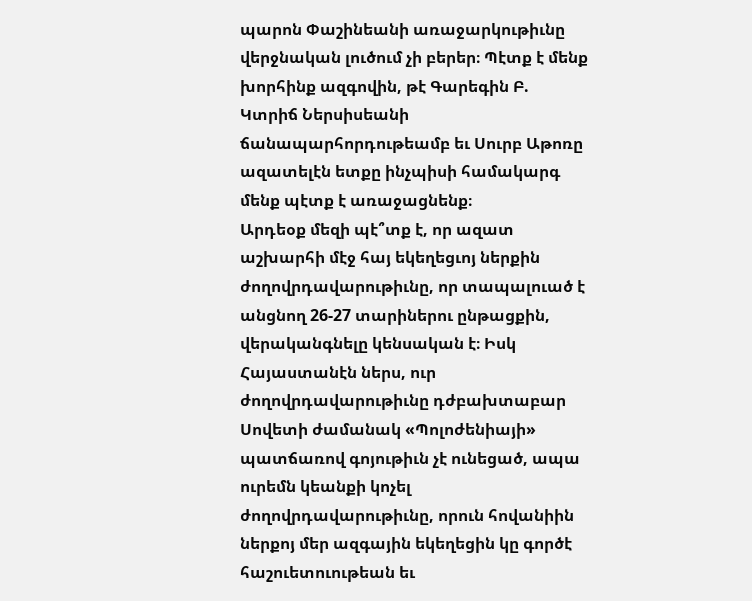պարոն Փաշինեանի առաջարկութիւնը վերջնական լուծում չի բերեր։ Պէտք է մենք խորհինք ազգովին, թէ Գարեգին Բ. Կտրիճ Ներսիսեանի ճանապարհորդութեամբ եւ Սուրբ Աթոռը ազատելէն ետքը ինչպիսի համակարգ մենք պէտք է առաջացնենք։
Արդեօք մեզի պէ՞տք է, որ ազատ աշխարհի մէջ հայ եկեղեցւոյ ներքին ժողովրդավարութիւնը, որ տապալուած է անցնող 26-27 տարիներու ընթացքին, վերականգնելը կենսական է։ Իսկ Հայաստանէն ներս, ուր ժողովրդավարութիւնը դժբախտաբար Սովետի ժամանակ «Պոլոժենիայի» պատճառով գոյութիւն չէ ունեցած, ապա ուրեմն կեանքի կոչել ժողովրդավարութիւնը, որուն հովանիին ներքոյ մեր ազգային եկեղեցին կը գործէ հաշուետուութեան եւ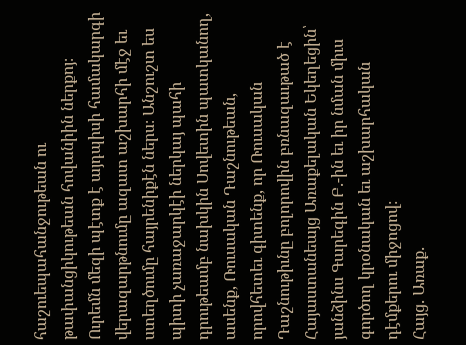հաշուեպահանջութեան ու թափանցիկութեան հովանիին ներքոյ։
Ուրեմն մեզի պէտք է այդպիսի համակարգի վերազարթնումը ազատ աշխարհի մէջ եւ ստեղծումը հայրենիքէն ներս։ Անշուշտ ես պիտի չառաջարկէի ներկայ պահի դրութեամբ նախկին Սովետին պատկանող, ասենք, Ռուսական Դաշնութեան, որովհետեւ գիտենք, որ Ռուսական Դաշնութիւնը բոլորովին բռնազաւթած է Հայաստանեայց Առաքելական Եկեղեցին՝ յանձինս Գարեգին Բ.-ին եւ իր նման միւս գործող կրօնական եւ աշխարհական դէմքերու միջոցով։
Հայց. Առաք.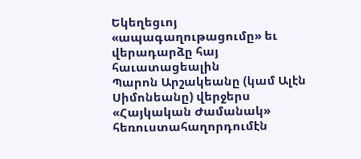Եկեղեցւոյ «ապագաղութացումը» եւ վերադարձը հայ հաւատացեալին
Պարոն Արշակեանը (կամ Ալէն Սիմոնեանը) վերջերս «Հայկական Ժամանակ» հեռուստահաղորդումէն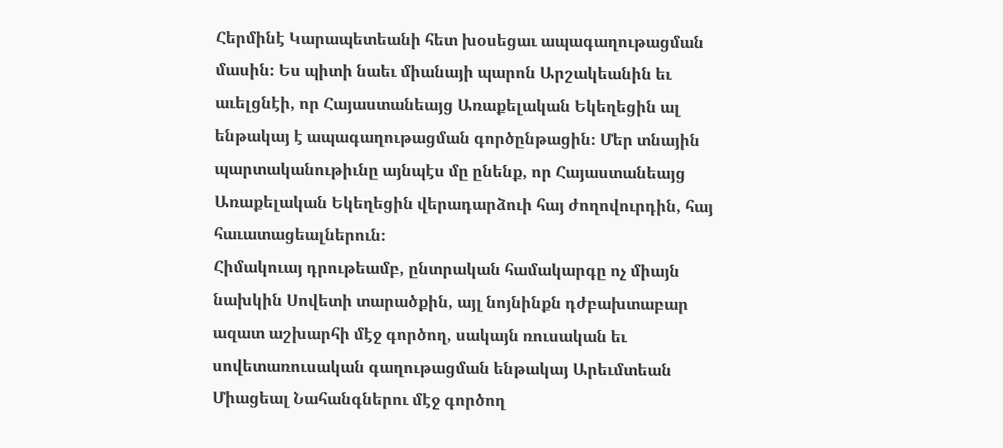Հերմինէ Կարապետեանի հետ խօսեցաւ ապագաղութացման մասին։ Ես պիտի նաեւ միանայի պարոն Արշակեանին եւ աւելցնէի, որ Հայաստանեայց Առաքելական Եկեղեցին ալ ենթակայ է ապագաղութացման գործընթացին։ Մեր տնային պարտականութիւնը այնպէս մը ընենք, որ Հայաստանեայց Առաքելական Եկեղեցին վերադարձուի հայ ժողովուրդին, հայ հաւատացեալներուն։
Հիմակուայ դրութեամբ, ընտրական համակարգը ոչ միայն նախկին Սովետի տարածքին, այլ նոյնինքն դժբախտաբար ազատ աշխարհի մէջ գործող, սակայն ռուսական եւ սովետառուսական գաղութացման ենթակայ Արեւմտեան Միացեալ Նահանգներու մէջ գործող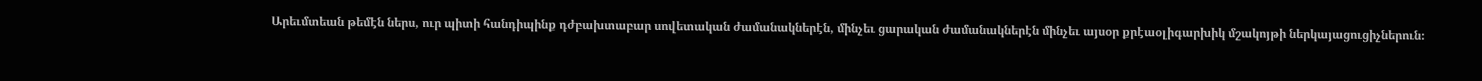Արեւմտեան թեմէն ներս, ուր պիտի հանդիպինք դժբախտաբար սովետական ժամանակներէն, մինչեւ ցարական ժամանակներէն մինչեւ այսօր քրէաօլիգարխիկ մշակոյթի ներկայացուցիչներուն։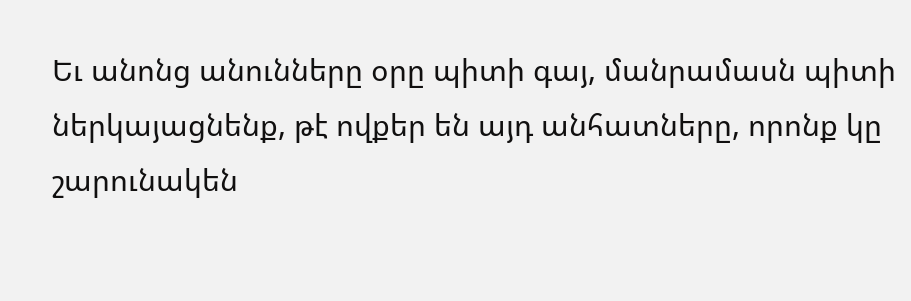Եւ անոնց անունները օրը պիտի գայ, մանրամասն պիտի ներկայացնենք, թէ ովքեր են այդ անհատները, որոնք կը շարունակեն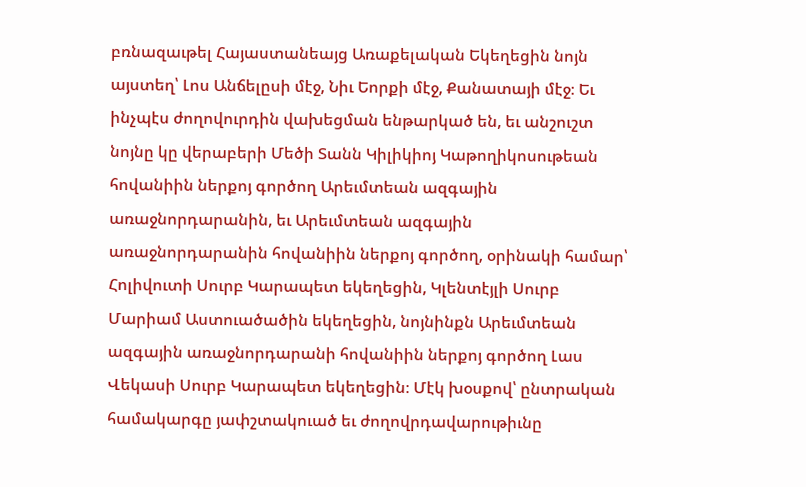բռնազաւթել Հայաստանեայց Առաքելական Եկեղեցին նոյն այստեղ՝ Լոս Անճելըսի մէջ, Նիւ Եորքի մէջ, Քանատայի մէջ։ Եւ ինչպէս ժողովուրդին վախեցման ենթարկած են, եւ անշուշտ նոյնը կը վերաբերի Մեծի Տանն Կիլիկիոյ Կաթողիկոսութեան հովանիին ներքոյ գործող Արեւմտեան ազգային առաջնորդարանին, եւ Արեւմտեան ազգային առաջնորդարանին հովանիին ներքոյ գործող, օրինակի համար՝ Հոլիվուտի Սուրբ Կարապետ եկեղեցին, Կլենտէյլի Սուրբ Մարիամ Աստուածածին եկեղեցին, նոյնինքն Արեւմտեան ազգային առաջնորդարանի հովանիին ներքոյ գործող Լաս Վեկասի Սուրբ Կարապետ եկեղեցին։ Մէկ խօսքով՝ ընտրական համակարգը յափշտակուած եւ ժողովրդավարութիւնը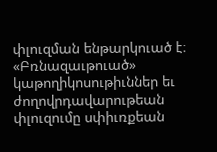փլուզման ենթարկուած է։
«Բռնազաւթուած» կաթողիկոսութիւններ եւ ժողովրդավարութեան փլուզումը սփիւռքեան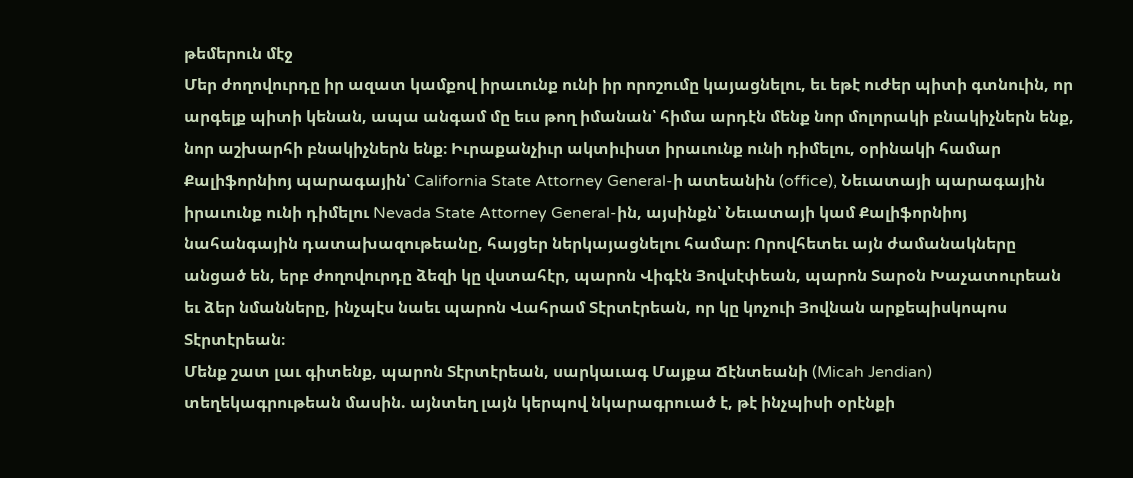թեմերուն մէջ
Մեր ժողովուրդը իր ազատ կամքով իրաւունք ունի իր որոշումը կայացնելու, եւ եթէ ուժեր պիտի գտնուին, որ արգելք պիտի կենան, ապա անգամ մը եւս թող իմանան՝ հիմա արդէն մենք նոր մոլորակի բնակիչներն ենք, նոր աշխարհի բնակիչներն ենք։ Իւրաքանչիւր ակտիւիստ իրաւունք ունի դիմելու, օրինակի համար Քալիֆորնիոյ պարագային՝ California State Attorney General-ի ատեանին (office), Նեւատայի պարագային իրաւունք ունի դիմելու Nevada State Attorney General-ին, այսինքն՝ Նեւատայի կամ Քալիֆորնիոյ նահանգային դատախազութեանը, հայցեր ներկայացնելու համար։ Որովհետեւ այն ժամանակները անցած են, երբ ժողովուրդը ձեզի կը վստահէր, պարոն Վիգէն Յովսէփեան, պարոն Տարօն Խաչատուրեան եւ ձեր նմանները, ինչպէս նաեւ պարոն Վահրամ Տէրտէրեան, որ կը կոչուի Յովնան արքեպիսկոպոս Տէրտէրեան։
Մենք շատ լաւ գիտենք, պարոն Տէրտէրեան, սարկաւագ Մայքա Ճէնտեանի (Micah Jendian) տեղեկագրութեան մասին. այնտեղ լայն կերպով նկարագրուած է, թէ ինչպիսի օրէնքի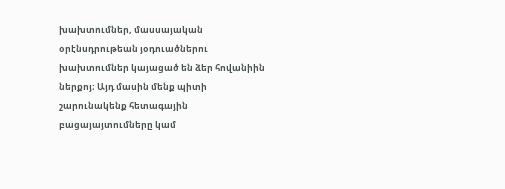խախտումներ, մասսայական օրէնսդրութեան յօդուածներու խախտումներ կայացած են ձեր հովանիին ներքոյ։ Այդ մասին մենք պիտի շարունակենք հետագային բացայայտումները կամ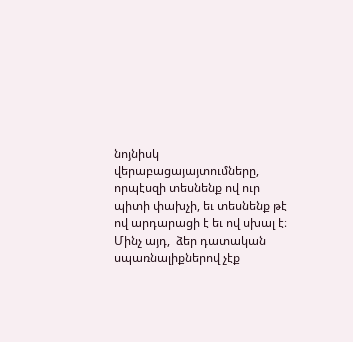նոյնիսկ վերաբացայայտումները, որպէսզի տեսնենք ով ուր պիտի փախչի, եւ տեսնենք թէ ով արդարացի է եւ ով սխալ է։
Մինչ այդ,  ձեր դատական սպառնալիքներով չէք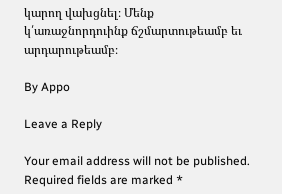կարող վախցնել։ Մենք կ՛առաջնորդուինք ճշմարտութեամբ եւ արդարութեամբ։

By Appo

Leave a Reply

Your email address will not be published. Required fields are marked *